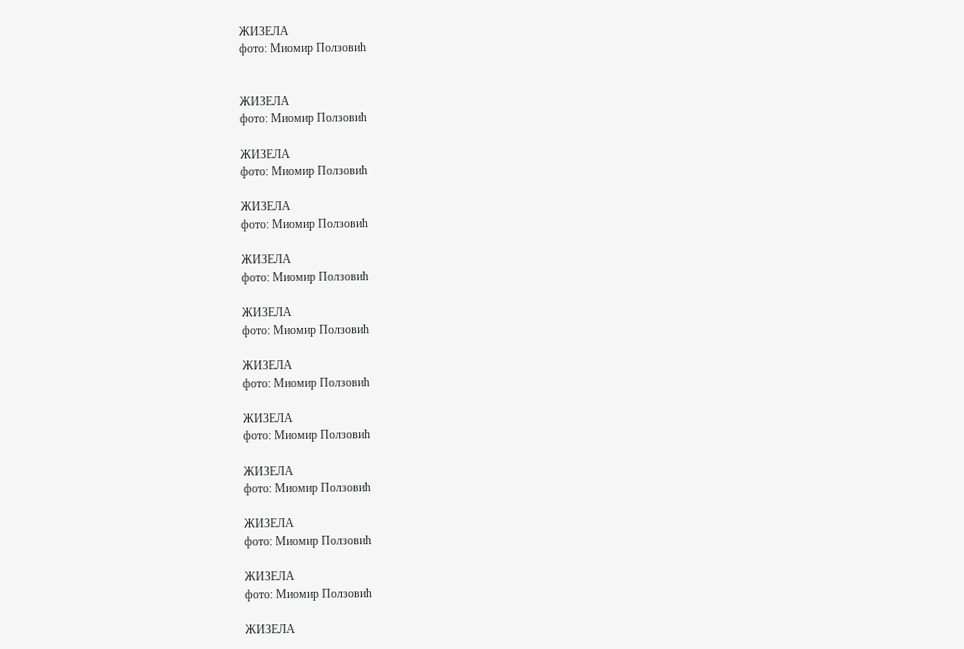ЖИЗЕЛА
фото: Миомир Ползовић


ЖИЗЕЛА
фото: Миомир Ползовић

ЖИЗЕЛА
фото: Миомир Ползовић

ЖИЗЕЛА
фото: Миомир Ползовић

ЖИЗЕЛА
фото: Миомир Ползовић

ЖИЗЕЛА
фото: Миомир Ползовић

ЖИЗЕЛА
фото: Миомир Ползовић

ЖИЗЕЛА
фото: Миомир Ползовић

ЖИЗЕЛА
фото: Миомир Ползовић

ЖИЗЕЛА
фото: Миомир Ползовић

ЖИЗЕЛА
фото: Миомир Ползовић

ЖИЗЕЛА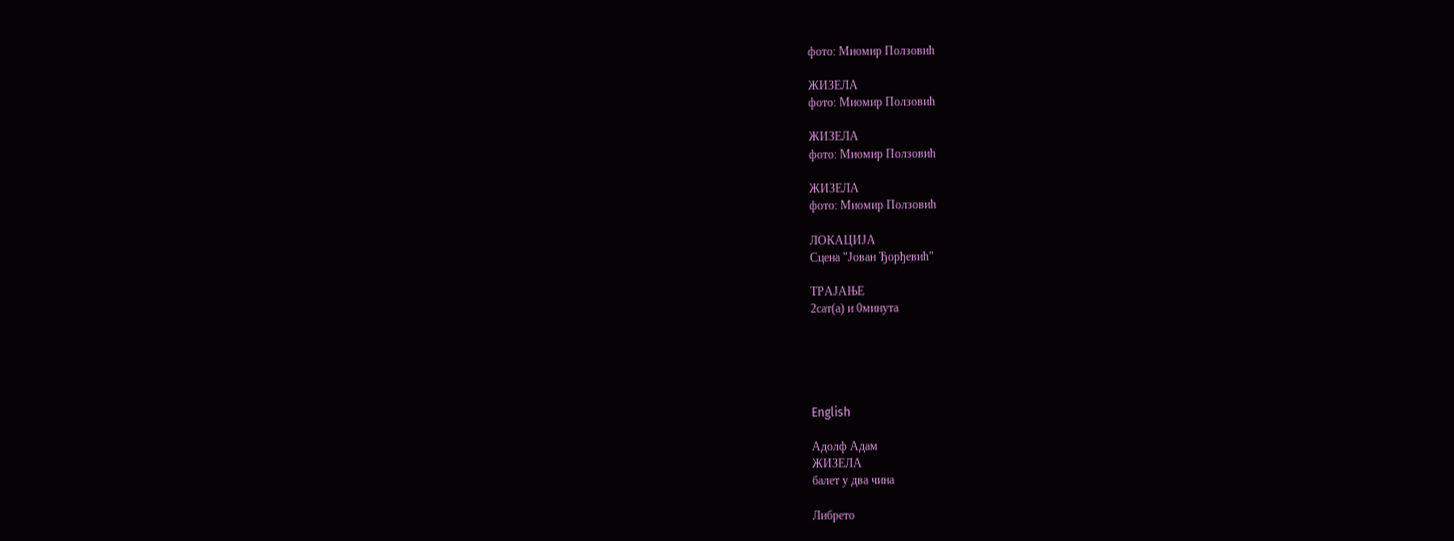фото: Миомир Ползовић

ЖИЗЕЛА
фото: Миомир Ползовић

ЖИЗЕЛА
фото: Миомир Ползовић

ЖИЗЕЛА
фото: Миомир Ползовић

ЛОКАЦИЈА
Сцена "Јован Ђорђевић"

ТРАЈАЊЕ
2сат(а) и 0минута





English

Адолф Адам
ЖИЗЕЛА
балет у два чина

Либрето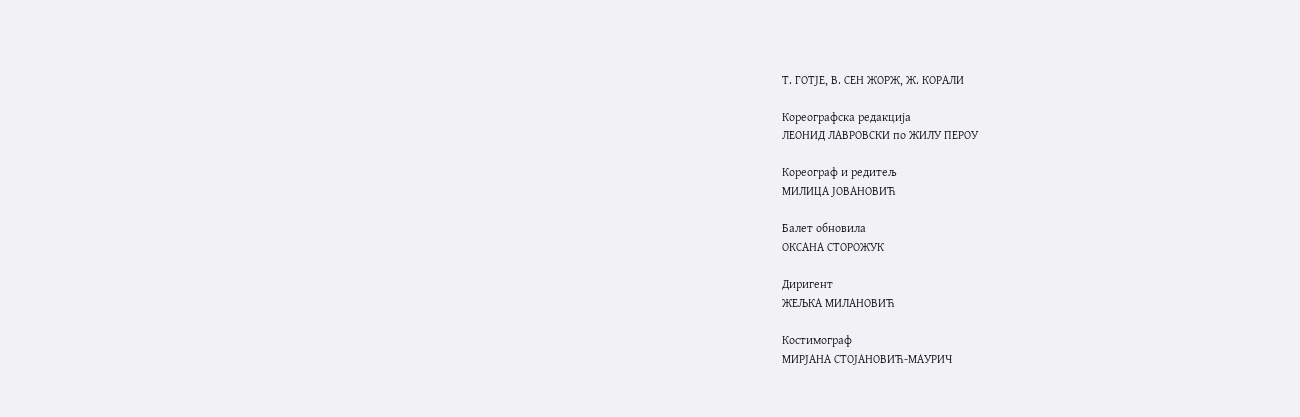Т. ГОТЈЕ, В. СЕН ЖОРЖ, Ж. КОРАЛИ

Кореографска редакција
ЛЕОНИД ЛАВРОВСКИ по ЖИЛУ ПЕРОУ

Кореограф и редитељ
МИЛИЦА ЈОВАНОВИЋ

Балет обновила
ОКСАНА СТОРОЖУК

Диригент
ЖЕЉКА МИЛАНОВИЋ

Костимограф
МИРЈАНА СТОЈАНОВИЋ-МАУРИЧ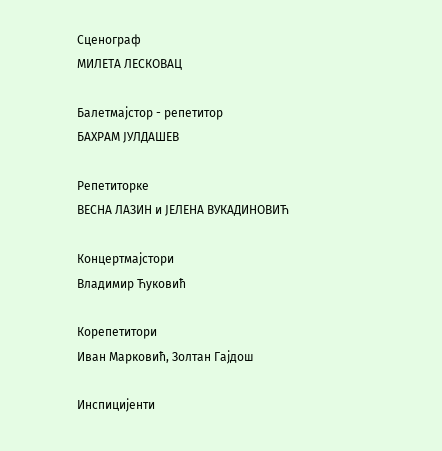Сценограф
МИЛЕТА ЛЕСКОВАЦ

Балетмајстор - репетитор
БАХРАМ ЈУЛДАШЕВ

Репетиторке
ВЕСНА ЛАЗИН и ЈЕЛЕНА ВУКАДИНОВИЋ

Концертмајстори
Владимир Ћуковић

Корепетитори
Иван Марковић, Золтан Гајдош

Инспицијенти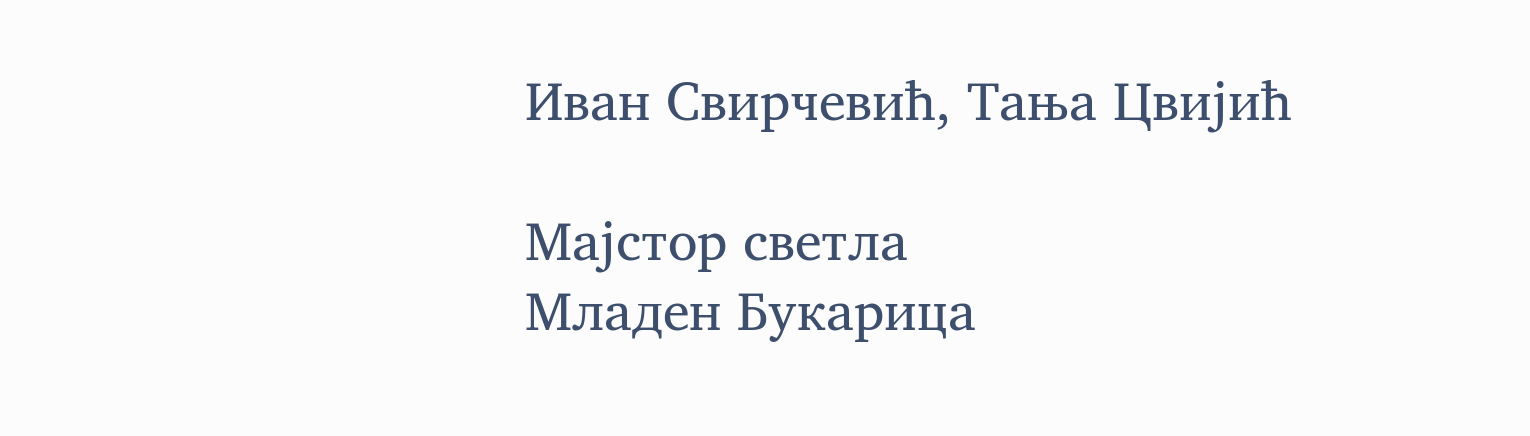Иван Свирчевић, Тања Цвијић

Мајстор светла
Младен Букарица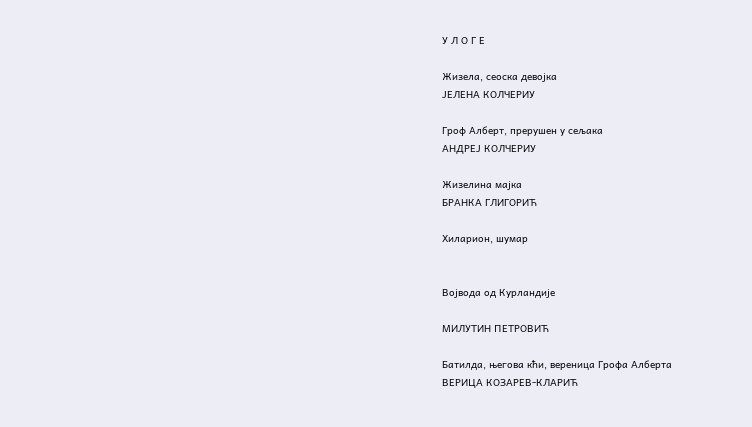У Л О Г Е

Жизела, сеоска девојка
ЈЕЛЕНА КОЛЧЕРИУ

Гроф Алберт, прерушен у сељака
АНДРЕЈ КОЛЧЕРИУ

Жизелина мајка
БРАНКА ГЛИГОРИЋ

Хиларион, шумар


Војвода од Курландије

МИЛУТИН ПЕТРОВИЋ

Батилда, његова кћи, вереница Грофа Алберта
ВЕРИЦА КОЗАРЕВ-КЛАРИЋ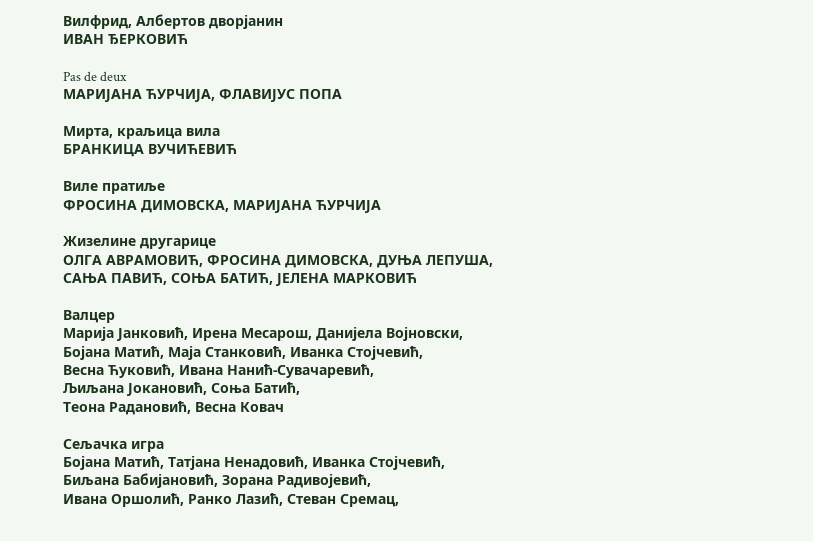Вилфрид, Албертов дворјанин
ИВАН ЂЕРКОВИЋ

Pas de deux
МАРИЈАНА ЋУРЧИЈА, ФЛАВИЈУС ПОПА

Мирта, краљица вила
БРАНКИЦА ВУЧИЋЕВИЋ

Виле пратиље
ФРОСИНА ДИМОВСКА, МАРИЈАНА ЋУРЧИЈА

Жизелине другарице
ОЛГА АВРАМОВИЋ, ФРОСИНА ДИМОВСКА, ДУЊА ЛЕПУША,
САЊА ПАВИЋ, СОЊА БАТИЋ, ЈЕЛЕНА МАРКОВИЋ

Валцер
Марија Јанковић, Ирена Месарош, Данијела Војновски,
Бојана Матић, Маја Станковић, Иванка Стојчевић,
Весна Ћуковић, Ивана Нанић-Сувачаревић,
Љиљана Јокановић, Соња Батић,
Теона Радановић, Весна Ковач

Сељачка игра
Бојана Матић, Татјана Ненадовић, Иванка Стојчевић,
Биљана Бабијановић, Зорана Радивојевић,
Ивана Оршолић, Ранко Лазић, Стеван Сремац,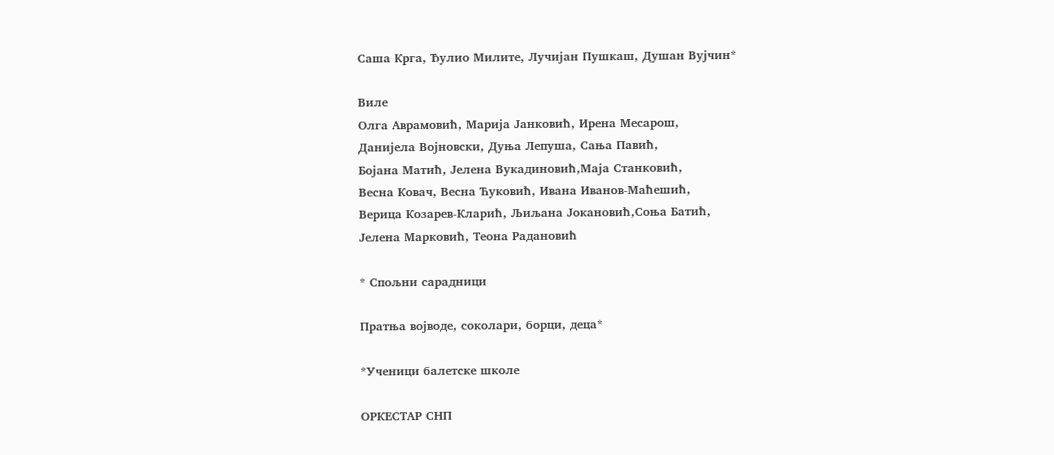Саша Крга, Ђулио Милите, Лучијан Пушкаш, Душан Вујчин*

Виле
Олга Аврамовић, Марија Јанковић, Ирена Месарош,
Данијела Војновски, Дуња Лепуша, Сања Павић,
Бојана Матић, Јелена Вукадиновић,Маја Станковић,
Весна Ковач, Весна Ћуковић, Ивана Иванов-Маћешић,
Верица Козарев-Кларић, Љиљана Јокановић,Соња Батић,
Јелена Марковић, Теона Радановић

* Спољни сарадници

Пратња војводе, соколари, борци, деца*

*Ученици балетске школе

ОРКЕСТАР СНП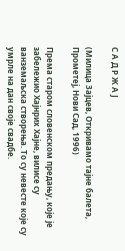С А Д Р Ж А Ј

(Милица Зајцев, Откривамо тајне балета, Прометеј, Нови Сад, 1996)

Према старом словенском предању, које је забележио Хајнрих Хајне, вилисе су ванземаљска створења. То су невесте које су умрле на дан своје свадбе.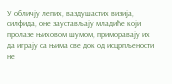У обличју лепих, ваздушастих визија, силфида, оне заустављају младиће који пролазе њиховом шумом, приморавају их да играју са њима све док од исцрпљености не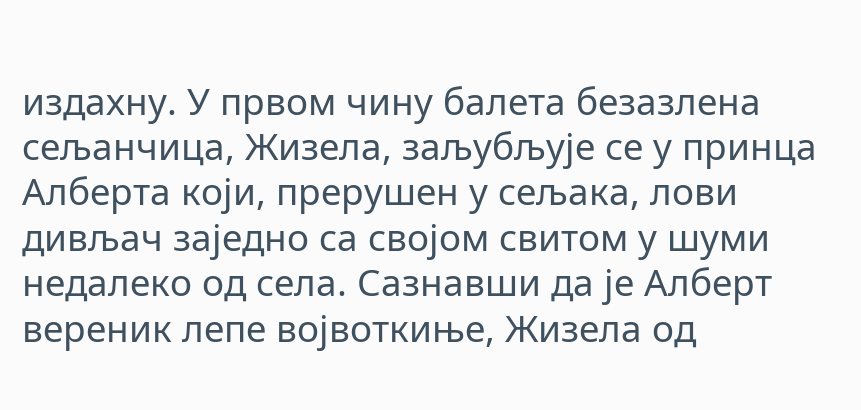издахну. У првом чину балета безазлена сељанчица, Жизела, заљубљује се у принца Алберта који, прерушен у сељака, лови дивљач заједно са својом свитом у шуми недалеко од села. Сазнавши да је Алберт вереник лепе војвоткиње, Жизела од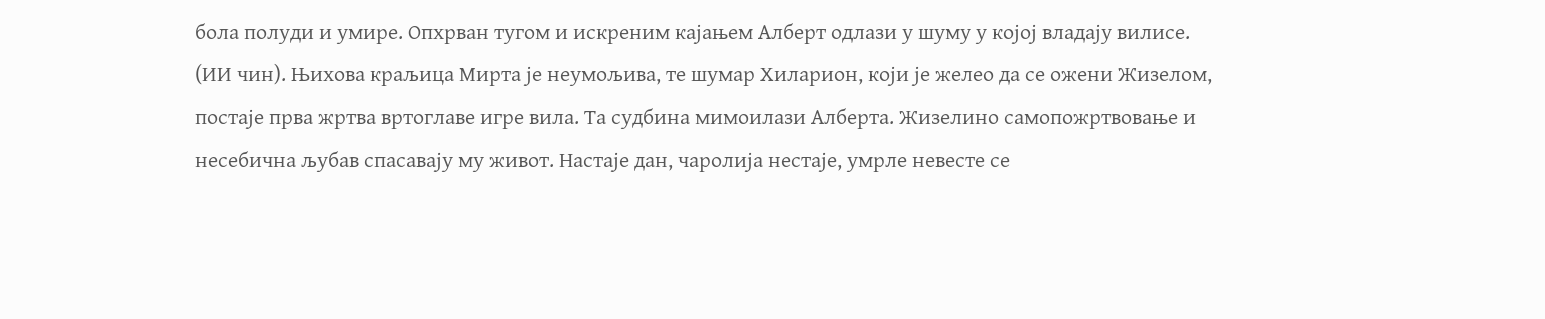бола полуди и умире. Опхрван тугом и искреним кајањем Алберт одлази у шуму у којој владају вилисе. (ИИ чин). Њихова краљица Мирта је неумољива, те шумар Хиларион, који је желео да се ожени Жизелом, постаје прва жртва вртоглаве игре вила. Та судбина мимоилази Алберта. Жизелино самопожртвовање и несебична љубав спасавају му живот. Настаје дан, чаролија нестаје, умрле невесте се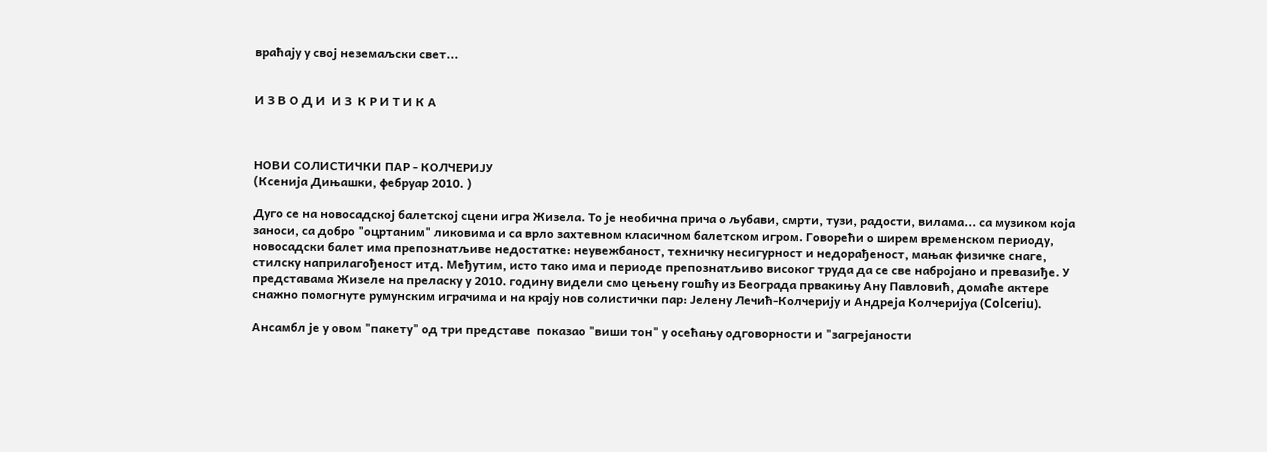враћају у свој неземаљски свет...


И З В О Д И  И З  К Р И Т И К А



НОВИ СОЛИСТИЧКИ ПАР - КОЛЧЕРИЈУ
(Ксенија Дињашки, фебруар 2010. )

Дуго се на новосадској балетској сцени игра Жизела. То је необична прича о љубави, смрти, тузи, радости, вилама... са музиком која заноси, са добро "оцртаним" ликовима и са врло захтевном класичном балетском игром. Говорећи о ширем временском периоду, новосадски балет има препознатљиве недостатке: неувежбаност, техничку несигурност и недорађеност, мањак физичке снаге, стилску наприлагођеност итд. Међутим, исто тако има и периоде препознатљиво високог труда да се све набројано и превазиђе. У представама Жизеле на преласку у 2010. годину видели смо цењену гошћу из Београда првакињу Ану Павловић, домаће актере снажно помогнуте румунским играчима и на крају нов солистички пар: Јелену Лечић-Колчерију и Андреја Колчеријуа (Colceriu).

Ансамбл је у овом "пакету" од три представе  показао "виши тон" у осећању одговорности и "загрејаности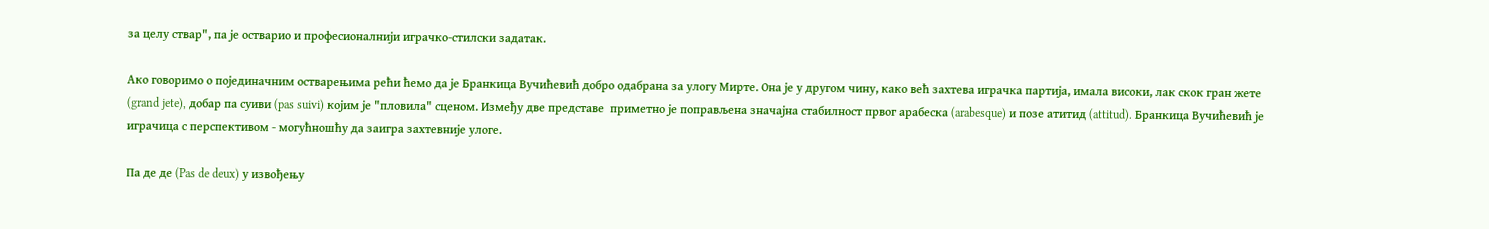за целу ствар", па је остварио и професионалнији играчко-стилски задатак.

Ако говоримо о појединачним остварењима рећи ћемо да је Бранкица Вучићевић добро одабрана за улогу Мирте. Она је у другом чину, како већ захтева играчка партија, имала високи, лак скок гран жете (grand jete), добар па суиви (pas suivi) којим је "пловила" сценом. Између две представе  приметно је поправљена значајна стабилност првог арабеска (arabesque) и позе атитид (attitud). Бранкица Вучићевић је играчица с перспективом - могућношћу да заигра захтевније улоге.

Па де де (Pas de deux) у извођењу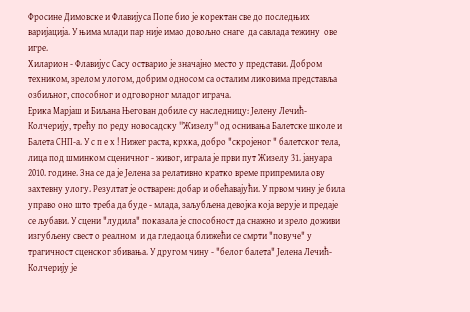Фросине Димовске и Флавиjуса Попе био је коректан све до последњих варијација. У њима млади пар није имао довољно снаге  да савлада тежину  ове игре.
Хиларион - Флавиjус Сасу остварио је значајно место у представи. Добром техником, зрелом улогом, добрим односом са осталим ликовима представља озбиљног, способног и одговорног младог играча.
Ерика Марјаш и Биљана Његован добиле су наследницу: Јелену Лечић-Колчерију, трећу по реду новосадску ''Жизелу'' од оснивања Балетске школе и Балета СНП-а. У с п е х ! Нижег раста, крхка, добро "скројеног " балетског тела, лица под шминком сценичног - живог, играла је први пут Жизелу 31. јануара 2010. године. Зна се да је Јелена за релативно кратко време припремила ову захтевну улогу. Резултат је остварен: добар и обећавајући. У првом чину је била управо оно што треба да буде - млада, заљубљена девојка која верује и предаје се љубави. У сцени "лудила" показала је способност да снажно и зрело доживи изгубљену свест о реалном  и да гледаоца ближећи се смрти "повуче" у трагичност сценског збивања. У другом чину - "белог балета" Јелена Лечић-Колчерију је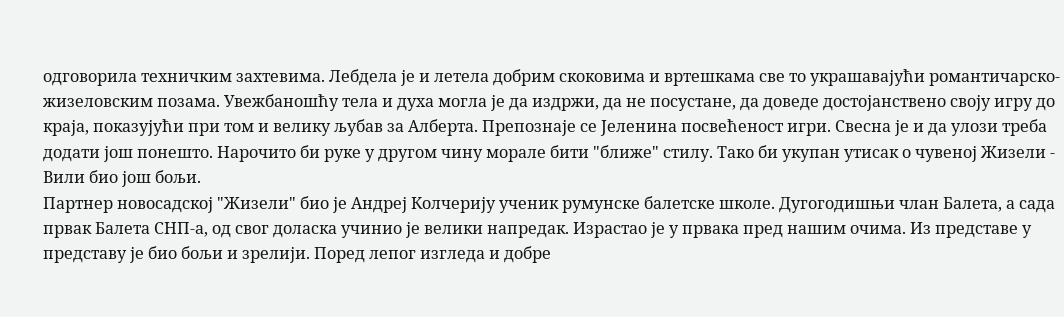одговорила техничким захтевима. Лебдела је и летела добрим скоковима и вртешкама све то украшавајући романтичарско-жизеловским позама. Увежбаношћу тела и духа могла је да издржи, да не посустане, да доведе достојанствено своју игру до краја, показујући при том и велику љубав за Алберта. Препознаје се Јеленина посвећеност игри. Свесна је и да улози треба додати још понешто. Нарочито би руке у другом чину морале бити "ближе" стилу. Тако би укупан утисак о чувеној Жизели - Вили био још бољи.
Партнер новосадској "Жизели" био је Андреј Колчерију ученик румунске балетске школе. Дугогодишњи члан Балета, а сада првак Балета СНП-а, од свог доласка учинио је велики напредак. Израстао је у првака пред нашим очима. Из представе у представу је био бољи и зрелији. Поред лепог изгледа и добре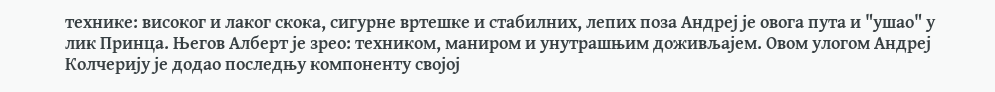технике: високог и лаког скока, сигурне вртешке и стабилних, лепих поза Андреј је овога пута и "ушао" у лик Принца. Његов Алберт је зрео: техником, маниром и унутрашњим доживљајем. Овом улогом Андреј Колчерију је додао последњу компоненту својој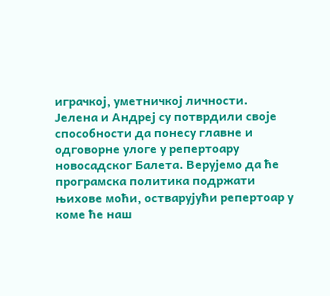играчкој, уметничкој личности.
Јелена и Андреј су потврдили своје способности да понесу главне и одговорне улоге у репертоару новосадског Балета. Верујемо да ће програмска политика подржати њихове моћи, остварујући репертоар у коме ће наш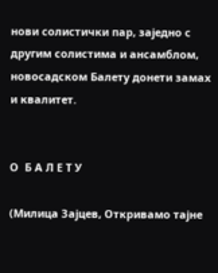нови солистички пар, заједно с другим солистима и ансамблом, новосадском Балету донети замах и квалитет.


О  Б А Л Е Т У

(Милица Зајцев, Откривамо тајне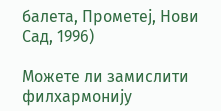балета, Прометеј, Нови Сад, 1996)

Можете ли замислити филхармонију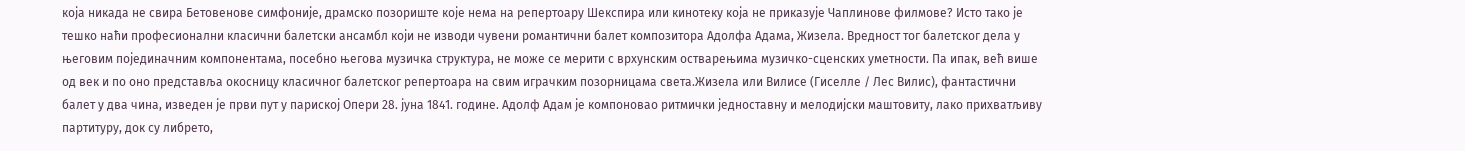која никада не свира Бетовенове симфоније, драмско позориште које нема на репертоару Шекспира или кинотеку која не приказује Чаплинове филмове? Исто тако је тешко наћи професионални класични балетски ансамбл који не изводи чувени романтични балет композитора Адолфа Адама, Жизела. Вредност тог балетског дела у његовим појединачним компонентама, посебно његова музичка структура, не може се мерити с врхунским остварењима музичко-сценских уметности. Па ипак, већ више од век и по оно представља окосницу класичног балетског репертоара на свим играчким позорницама света.Жизела или Вилисе (Гиселле / Лес Вилис), фантастични балет у два чина, изведен је први пут у париској Опери 28. јуна 1841. године. Адолф Адам је компоновао ритмички једноставну и мелодијски маштовиту, лако прихватљиву партитуру, док су либрето,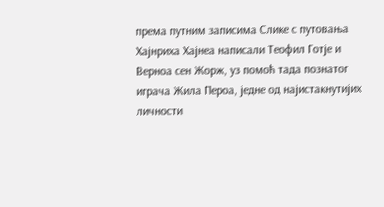према путним записима Слике с путовања Хајнриха Хајнеа написали Теофил Готје и Верноа сен Жорж, уз помоћ тада познатог играча Жила Пероа, једне од најистакнутијих личности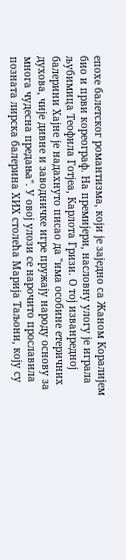епохе балетског романтизма, који је заједно са Жаном Коралијем био и први кореограф. На премијери, насловну улогу је играла љубимица Теофила Готјеа, Карлота Гризи. О тој изванредној балерини Хајне је надахнуто писао да "има особине етеричних духова, чије дивне и заводничке игре пружају народу основу за многа чудесна предања". У овој улози се нарочито прославила позната лирска балерина XИX столећа Марија Таљони, коју су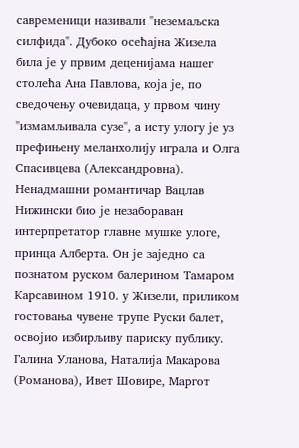савременици називали "неземаљска силфида". Дубоко осећајна Жизела била је у првим деценијама нашег столећа Ана Павлова, која је, по сведочењу очевидаца, у првом чину "измамљивала сузе", а исту улогу је уз префињену меланхолију играла и Олга Спасивцева (Александровна). Ненадмашни романтичар Вацлав Нижински био је незабораван  интерпретатор главне мушке улоге, принца Алберта. Он је заједно са познатом руском балерином Тамаром Карсавином 1910. у Жизели, приликом гостовања чувене трупе Руски балет, освојио избирљиву париску публику. Галина Уланова, Наталија Макарова (Романова), Ивет Шовире, Маргот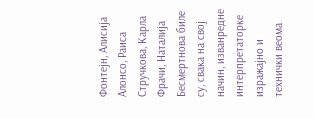Фонтејн, Алисија Алонсо, Раиса Стручкова, Карла Фрачи, Наталија Бесмертнова биле су, свака на свој начин, изванредне интерпретаторке изражајно и технички веома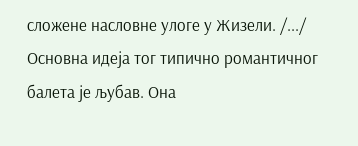сложене насловне улоге у Жизели. /.../ Основна идеја тог типично романтичног балета је љубав. Она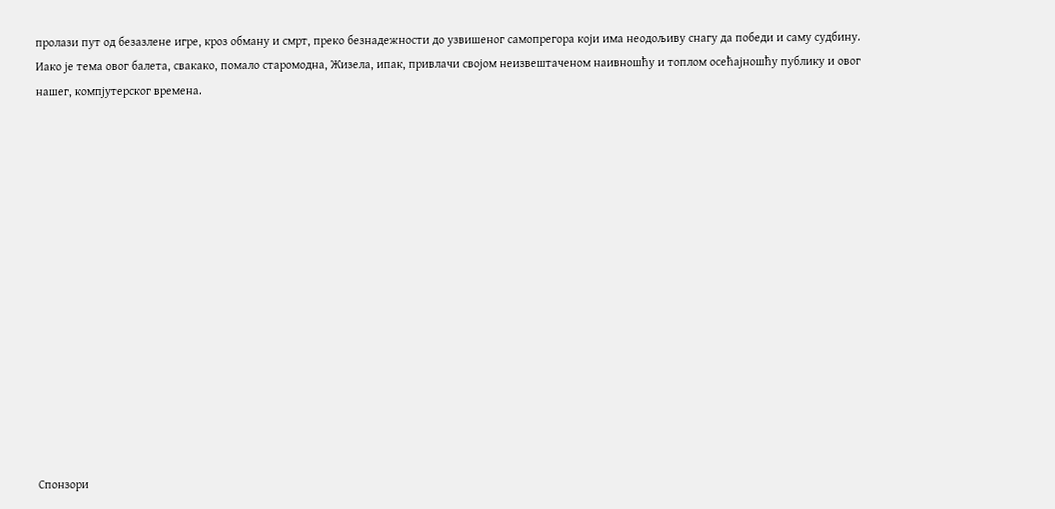пролази пут од безазлене игре, кроз обману и смрт, преко безнадежности до узвишеног самопрегора који има неодољиву снагу да победи и саму судбину. Иако је тема овог балета, свакако, помало старомодна, Жизела, ипак, привлачи својом неизвештаченом наивношћу и топлом осећајношћу публику и овог нашег, компјутерског времена.















Спонзори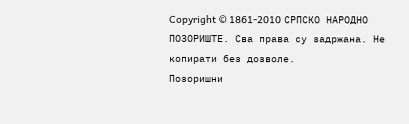Copyright © 1861-2010 СРПСКО НАРОДНО ПОЗОРИШТЕ. Сва права су задржана. Не копирати без дозволе.
Позоришни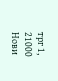трг 1, 21000 Нови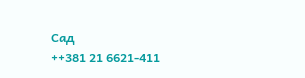Сад
++381 21 6621-411